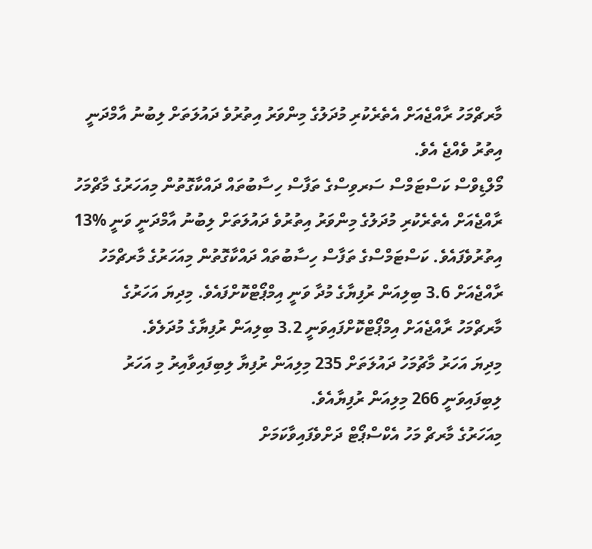މާރޗްމަހު ރާއްޖެއަށް އެތެރެކުރި މުދަލުގެ މިންވަރު އިތުރުވެ ދައުލަތަށް ލިބުނު އާމްދަނީ އިތުރު ވެއްޖެ އެވެ.
މޯލްޑިވްސް ކަސްޓަމްސް ސަރވިސްގެ ތަފާސް ހިސާބުތައް ދައްކާގޮތުން މިއަހަރުގެ މާޗްމަހު ރާއްޖެއަށް އެތެރެކުރި މުދަލުގެ މިންވަރު އިތުރުވެ ދައުލަތަށް ލިބުނު އާމްދަނީ ވަނީ %13 އިތުރުވެފައެވެ. ކަސްޓަމްސްގެ ތަފާސް ހިސާބުތައް ދައްކާގޮތުން މިއަހަރުގެ މާރޗްމަހު ރާއްޖެއަށް 3.6 ބިލިއަން ރުފިޔާގެ މުދާ ވަނީ އިމްޕޯޓްކޮށްފައެވެ. މިދިޔަ އަހަރުގެ މާރޗްމަހު ރާއްޖެއަށް އިމްޕޯޓްކޮށްފައިވަނީ 3.2 ބިލިއަން ރުފިޔާގެ މުދަލެވެ.
މިދިޔަ އަހަރު މާޗުމަހު ދައުލަތަށް 235 މިލިއަން ރުފިޔާ ލިބިފައިވާއިރު މި އަހަރު ލިބިފައިވަނީ 266 މިލިއަން ރުފިޔާއެވެ.
މިއަހަރުގެ މާރޗް މަހު އެކްސްޕޯޓް ދަށްވެފައިވާކަމަށް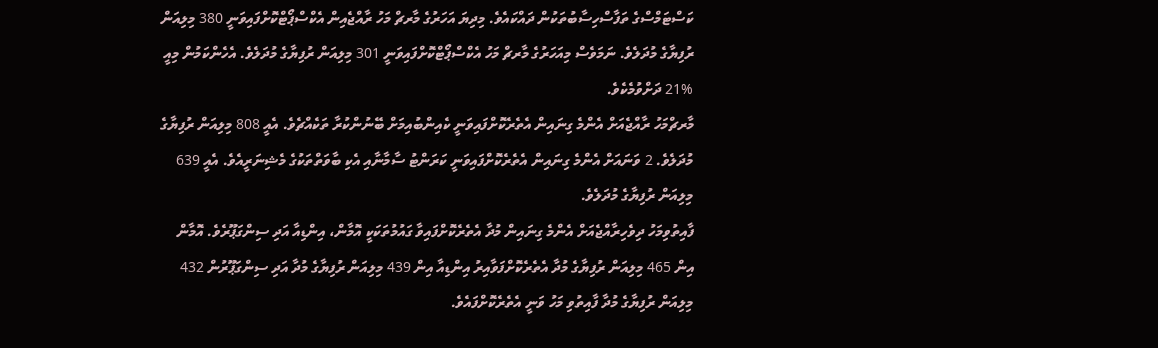ކަސްޓަމްސްގެ ތަފާސްހިސާބުތަކުން ދައްކައެވެ. މިދިޔަ އަހަރުގެ މާރޗް މަހު ރާއްޖެއިން އެކްސްޕޯޓްކޮށްފައިވަނީ 380 މިލިއަން ރުފިޔާގެ މުދަލެވެ. ނަމަވެސް މިއަހަރުގެ މާރޗް މަހު އެކްސްޕޯޓްކޮށްފައިވަނީ 301 މިލިއަން ރުފިޔާގެ މުދަލެވެ. އެހެންކަމުން މިއީ %21 ދަށްވުމެކެވެ.
މާރޗްމަހު ރާއްޖެއަށް އެންމެ ގިނައިން އެތެރެކޮށްފައިވަނީ ކެއިންބުއިމަށް ބޭނުންކުރާ ތަކެއްޗެވެ. އެއީ 808 މިލިއަން ރުފިޔާގެ މުދަލެވެ. 2 ވަނައަށް އެންމެ ގިނައިން އެތެރެކޮށްފައިވަނީ ކަރަންޓު ސާމާނާއި އެކި ބާވަތްތަކުގެ މެޝިނަރީއެވެ. އެއީ 639 މިލިއަން ރުފިޔާގެ މުދަލެވެ.
ފާއިތުވިމަހު ދިވެހިރާއްޖެއަށް އެންމެ ގިނައިން މުދާ އެތެރެކޮށްފައިވާ ގައުމުތަކަކީ އޮމާން، އިންޑިއާ އަދި ސިންގަޕޫރެވެ. އޮމާން އިން 465 މިލިއަން ރުފިޔާގެ މުދާ އެތެރެކޮށްފަވާއިރު އިންޑިއާ އިން 439 މިލިއަން ރުފިޔާގެ މުދާ އަދި ސިންގަޕޫރުން 432 މިލިއަން ރުފިޔާގެ މުދާ ފާއިތުވި މަހު ވަނީ އެތެރެކޮށްފައެވެ.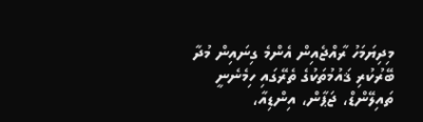މިދިޔަމަހު ރާއްޖެއިން އެންމެ ގިނައިން މުދާ ބޭރުކުރި ޤައުމުތަކުގެ ތެރޭގައި ހިމެނެނީ ތައިލޭންޑް، ޖަޕާން، އިންޑިއާ،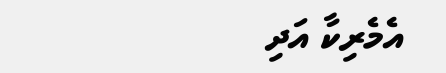އެމެރިކާ އަދި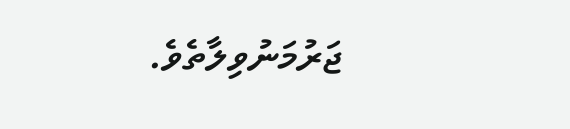ޖަރުމަނުވިލާތެވެ.